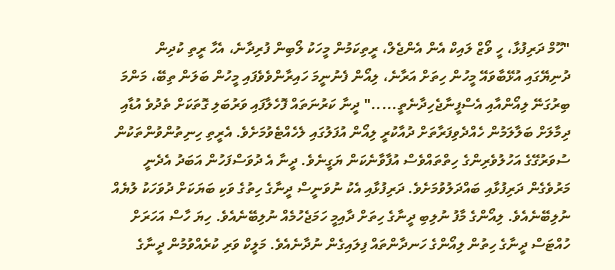"ހޫމް ދަރިފުޅާ، ހީ ވޯޒް ލައިކް އެން އެންޖެލް، ރީތިކަމުން މީހަކު ލޯބިން ފުރިދާނެ، އެހާ ރީތި ކުދިން ދުނިޔޭގައި އުޅޭބާވައޭ މީހުން ހިތަށް އަރާނެ، ލިއޯން ފެނުނީމަ ހައިރާންވެވެފައި މީހުން ބަލަން ތިބޭ، މަންމަ ބިރުގަނޭ ލިއޯންއާއި އެސްފީނާޖެހިދާނެތީ....." ދީނާ ކަރުނަތައް ފޮހެލާފައި ވަރުބަލި ގޮތަކަށް ތެދުވެ އުޑާއި ދިމާލަށް ބަލާލަމުން ހެއްދެވިފަރާތަށް ދުއާކުރީ ލިއޯން އުފަލުގައި ލެހެއްޓެވުމަށެވެ. އެރީތި ހިނިތުންވުންތަކުން ސުވަރުގޭގެ އަހުލުވެރިންގެ ހިތްތައްވެސް އުފާވާނެކަން ޔަގީނެވެ. ދީނާ އެ ދުވަސްފަހުން އަބަދު އެދެނީ މަރުވެގެން ދަރިފުޅާއި ބައްދަލުވުމަށެވެ. ދަރިފުޅާއި އެކު ނުވަނީސް ދީނާގެ ހިތުގެ ވަކި ބަޔަކަށް ދުވަހަކު ލުޔެއް ނުލިބޭނެއެވެ. ލިއޯންގެ މާފު ނުލިބި ދީނާގެ ހިތަށް ދާއިމީ ހަމަޖެހުމެއް ނުލިބޭނެއެވެ. ހިޔަ ހާސް އަހަރަށް ހުއްޓަސް ދީނާގެ ހިތުން ލިއޯންގެ ހަނދާންތައް ފިލައިގެން ނުދާނެއެވެ. މަލީކް ވަރި ކުރެއްވުމުން ދީނާގެ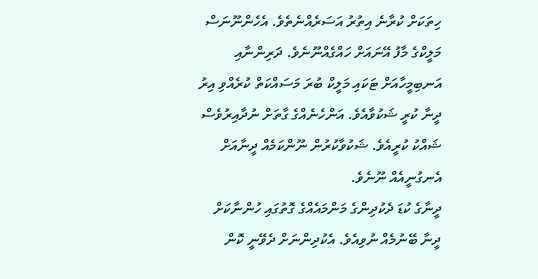ހިތަކަށް ކުރާނެ އިތުރު އަސަރެއްނެތެވެ. އެހެންނޫނަސް މަލީކްގެ މާފު އޭނައަށް ހައްގެއްނޫނެވެ. ދަރިންނާއި އަނބިމީހާއަށް ޓަކައި މަލީކް ބުރަ މަސައްކަތް ކުރެއްވި އިރު ދީނާ ކުރީ ޝަކުވާއެވެ. އަންހެނެއްގެ ގާތަށް ނުދާއިރުވެސް ޝައްކު ކުރީއެވެ. ޝަކުވާކުރުން ނޫންކަމެއް ދީނާއަށް އެނގުނީއެއް ނޫނެވެ.
ދީނާގެ ކުޑަ ދެކުދިންގެ މަންމައެއްގެ ގޮތުގައި ހުންނާކަށް ދީނާ ބޭނުމެއް ނުވިއެވެ. އެކުދިންނަށް ދެވޭނީ ކޮން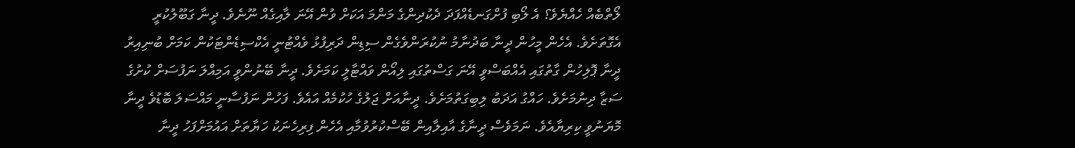ލޯތްބެއް ހެއްޔެވެ؟ އެ ލޯބި ފުށްގަނޑެއްފަދަ ދެކުދިންގެ މަންމަ އަކަށް ވުން އޭނަ ލާއިގެއް ނޫނެވެ. ދީނާ ގަބޫލުކުރީ އެގޮތަށެވެ. އެހެން މީހުން ދީނާ ބަދުނާމު ނުކުރަންވެގެން ސިޑިން ދަރިފުޅު ވެއްޓުނީ އެކްސިޑެންޓަކުން ކަމަށް ބުނިއިރު ދީނާ ޕޮލިހުން ގާތުގައި އެއްބަސްވީ އޭނަ ގަސްތުގައި ލިއޯން ވައްޓާލީ ކަމަށެވެ. ދީނާ ބޭނުންވީ އަމިއްލަ ނަފުސަށް ކުށުގެ ސަޒާ ދިނުމަށެވެ. ހައްގު އަދަބު ލިބިގަތުމަށެވެ. ދީނާއަށް ޖަލުގެ ހުކުމެއް އައެވެ. ފަހުން ނަފުސާނީ މައްސަލަ ބޮޑުވެ ދީނާ މޮޔަނުވީ ކިރިޔާއެވެ. ނަމަވެސް ދީނާގެ އާއިލާއިން ބޭސްކުރުވުމާއި އެހެން ފިރިހެނަކު ހަޔާތަށް އައުމަށްފަހު ދީނާ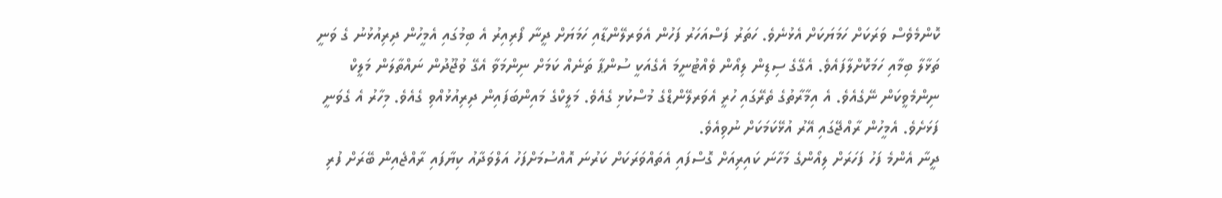ކޮންމެވެސް ވަރަކަށް ހަމަޔަކަށް އެޅުނެވެ. ހަތަރު ފަސްއަހަރު ފަހުން އެވަރލޭންޑާއި ހަމަޔަށް ދީނާ ފޯރިއިރު އެ ބިމުގައި އެމީހުން ދިރިއުޅުނު ގެ ވަނީ ތަޅާލާ ބިމާއި ހަމަކޮށްލާފައެވެ. އެގޭގެ ސިޑިން ލިއޯން ވެއްޓުނީމަ އެގެއަކީ ސުންޕާ ތަނެއް ކަމަށް ނިންމަވާ އެގޭ ވުޖޫދުން ނައްތާލަން މަލީކް ނިންމެވީކަން ނޭގެއެވެ. އެ އިމާރާތުގެ ތެރޭގައި ހުރީ އެވަރލޭންޑްގެ މުސްކުޅި ގެއެވެ. މަލީކްގެ މައިންބަފައިން ދިރިއުޅުއްވި ގެއެވެ. މިހާރު އެ ގެވަނީ ފަޅަށެވެ. އެމީހުން ރާއްޖޭގައި އޭރު އުޅޭކަމަކަށް ނުވިއެވެ.
ދީނާ އެންމެ ފަހު ފަހަރަށް ލިއޯންގެ މަހާނަ ކައިރިއަށް ގޮސްފައި އެތައްވަރަކަށް ކަރުނަ އޮއްސުމަށްފަހު އަލްވަދާއު ކިޔާފައި ރާއްޖެއިން ބޭރަށް ފުރި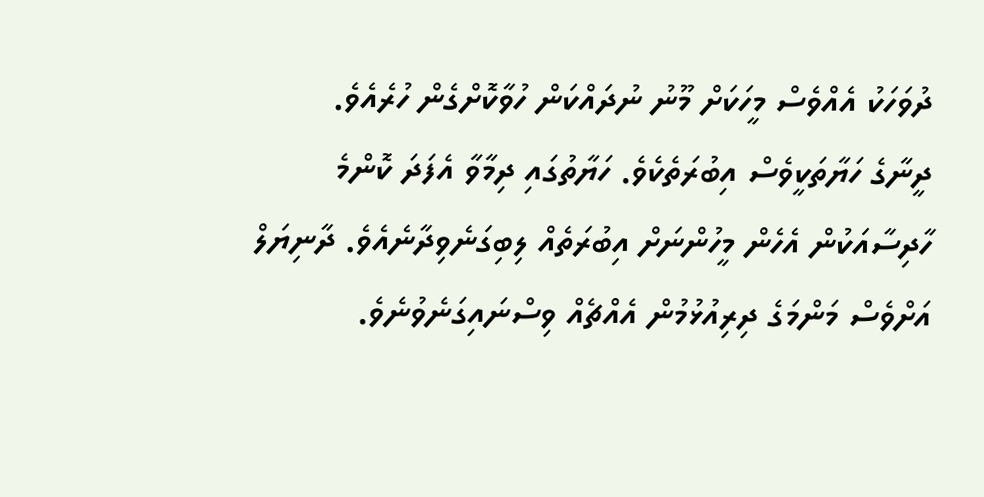ދުވަހަކު އެއްވެސް މީހަކަށް މޫނު ނުދައްކަން ހުވާކޮށްގެން ހުރެއެވެ.
ދީނާގެ ހަޔާތަކީވެސް އިބުރަތެކެވެ. ހަޔާތުގައި ދިމާވާ އެފަދަ ކޮންމެ ހާދިސާއަކުން އެހެން މީހުންނަށް އިބުރަތެއް ލިބިގަނެވިދާނެއެވެ. ދާނިޔަލް އަށްވެސް މަންމަގެ ދިރިއުޅުމުން އެއްޗެއް ވިސްނައިގަނެވުނެވެ.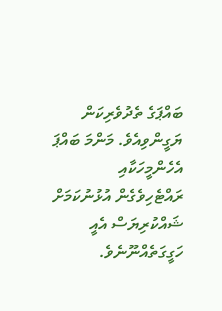ބައްޕަގެ ތެދުވެރިކަން ޔަގީންވިއެވެ. މަންމަ ބައްޕަ އެހެންމީހަކާއި ރައްޓެހިވެގެން އުޅުނުކަމަށް ޝައްކުރިޔަސް އެއީ ހަގީގަތެއްނޫނެވެ.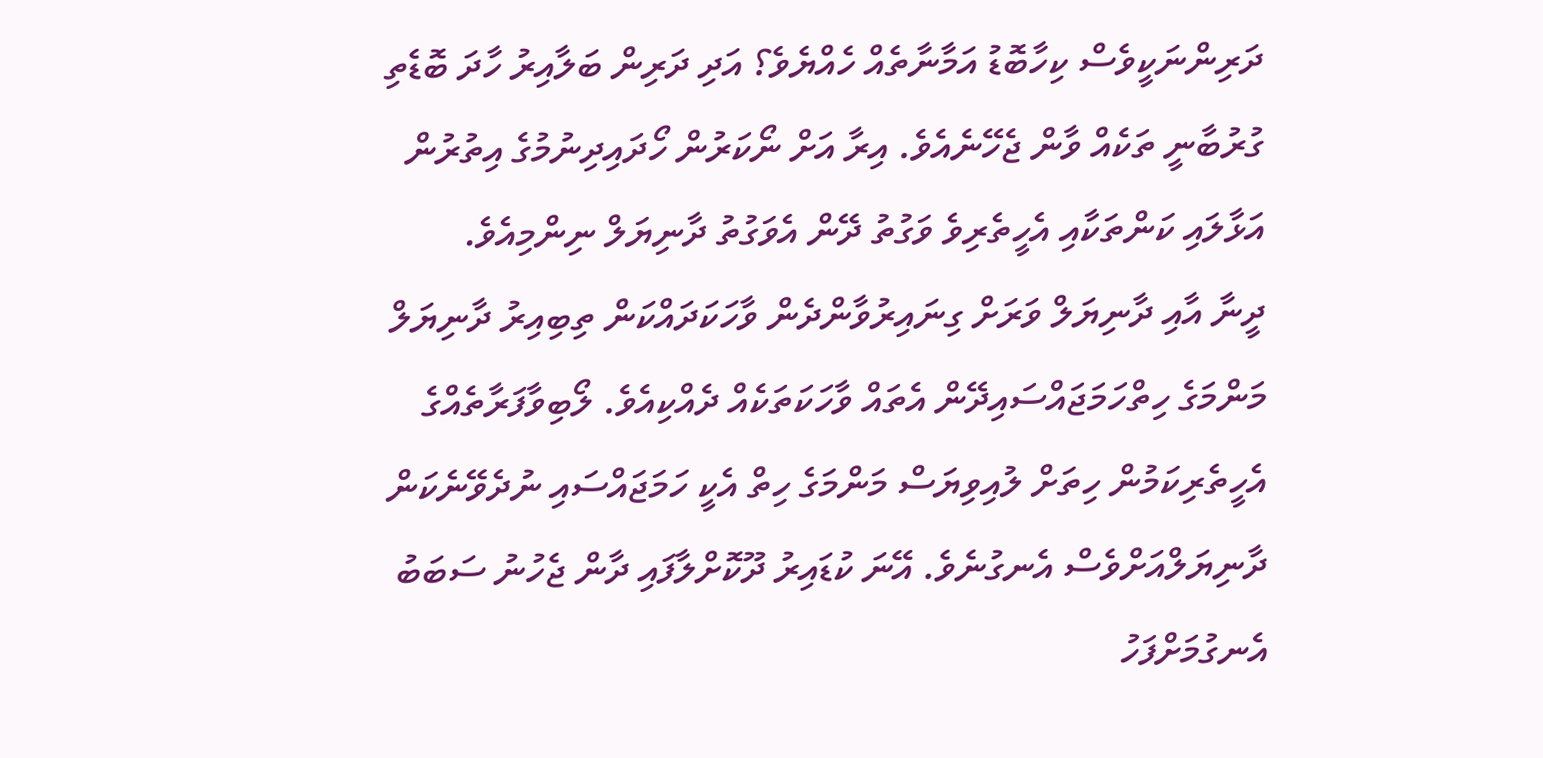ދަރިންނަކީވެސް ކިހާބޮޑު އަމާނާތެއް ހެއްޔެވެ؟ އަދި ދަރިން ބަލާއިރު ހާދަ ބޮޑެތި ގުރުބާނީ ތަކެއް ވާން ޖެހޭނެއެވެ. އިރާ އަށް ނޯކަރުން ހޯދައިދިނުމުގެ އިތުރުން އަޅާލައި ކަންތަކާއި އެހީތެރިވެ ވަގުތު ދޭން އެވަގުތު ދާނިޔަލް ނިންމިއެވެ.
ދީނާ އާއި ދާނިޔަލް ވަރަށް ގިނައިރުވާންދެން ވާހަކަދައްކަން ތިބިއިރު ދާނިޔަލް މަންމަގެ ހިތްހަމަޖައްސައިދޭން އެތައް ވާހަކަތަކެއް ދެއްކިއެވެ. ލޯބިވާފަރާތެއްގެ އެހީތެރިކަމުން ހިތަށް ލުއިވިޔަސް މަންމަގެ ހިތް އެކީ ހަމަޖައްސައި ނުދެވޭނެކަން ދާނިޔަލްއަށްވެސް އެނގުނެވެ. އޭނަ ކުޑައިރު ދޫކޮށްލާފައި ދާން ޖެހުނު ސަބަބު އެނގުމަށްފަހު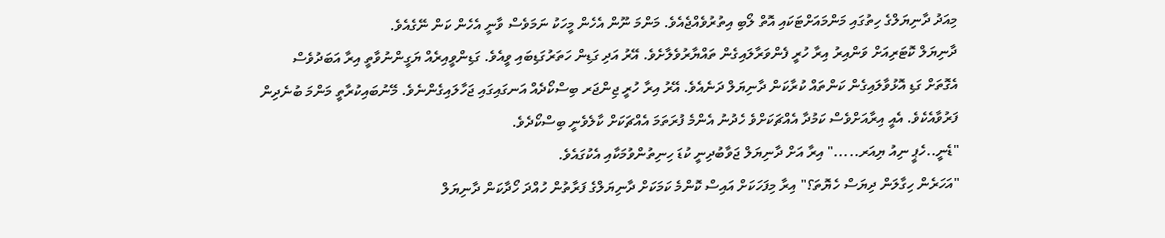މިއަދު ދާނިޔަލްގެ ހިތުގައި މަންމައަށްޓަކައި އޮތް ލޯބި އިތުރުވެއްޖެއެވެ. މަންމަ ނޫން އެހެން މީހަކު ނަމަވެސް ވާނީ އެހެން ކަން ނޭގެއެވެ.
ދާނިޔަލް ކޮޓަރިއަށް ވަންއިރު އިރާ ހުރީ ފެންވަރާލައިގެން ތައްޔާރުވެލާށެވެ. އޭރު އަދި ގަޑިން ހަތަރުގަޑިބައި ވީއެވެ. ގަޑިންވީއިރެއް ޔަގީންނުވާތީ އިރާ އަބަދުވެސް އެގޮތަށް ގަޑި އޮޅުވާލައިގެން ކަންތައް ކުރާކަން ދާނިޔަލް ދަނެއެވެ. އޭރު އިރާ ހުރީ ޖިންޖަރ ބިސްކޯދެއް އަނގައިގައި ޖަހާލައިގެންނެވެ. މޭނުބައިކުރާތީ މަންމަ ބުނެދިން ފަރުވާއެކެވެ. އެއީ އިރާއަށްވެސް ކަމުދާ އެއްޗަކަށްވެ ހެދުނު އެންމެ ފުރަތަމަ އެއްޗަކަށް ކާލެވެނީ ބިސްކޯދެވެ.
"ޑެނީ..ހެޕީ ނިއު ޔިއަރ....." އިރާ އަށް ދާނިޔަލް ޖަވާބުދިނީ ކުޑަ ހިނިތުންވުމަކާއި އެކުގައެވެ.
"އަހަރެން ހިގާލަން ދިޔަސް ހެޔޮތަ؟" އިރާ މިފަހަކަށް އައިސް ކޮންމެ ކަމަކަށް ދާނިޔަލްގެ ފަރާތުން ހުއްދަ ހޯދާކަން ދާނިޔަލް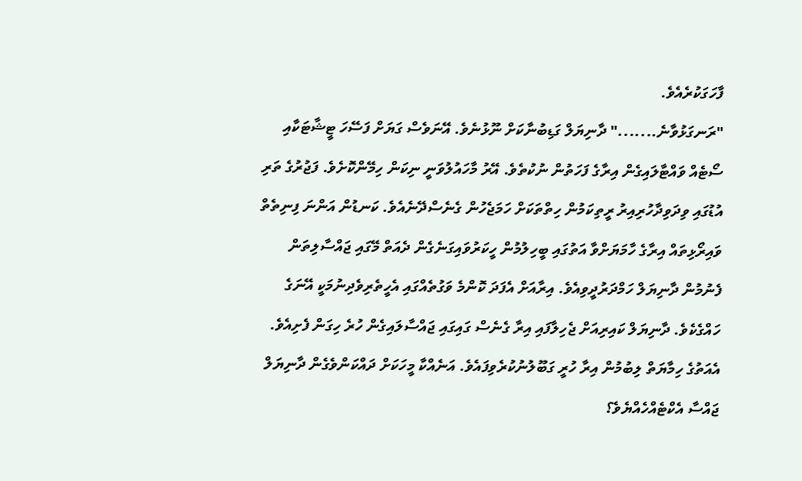ފާހަގަކުރެއެވެ.
"ރަނގަޅުވާނެ......." ދާނިޔަލް ގަޑިބުނާކަށް ނޫޅުނެވެ. އޭނަވެސް ގަޔަށް ފަސޭހަ ޓީޝާޓަކާއި ސޯޓެއް ވައްޓާލައިގެން އިރާގެ ފަހަތުން ނުކުތެވެ. އޭރު މާހައުލުވަނީ ނިކަން ހިމޭންކޮށެވެ. ފަޖުރުގެ ތަރި އުޑުގައި ވިދަވިދާހުރިއިރު ރީތިކަމުން ހިތްތަކަށް ހަމަޖެހުން ގެނެސްދޭނެއެވެ. ކަނޑުން އަންނަ ފިނިތެތް ވައިރޯޅިތައް އިރާގެ ހާމަޔަށްވާ އަތުގައި ބީހިލުމުން ހީކަރުވައިގަނެގެން ދެއަތް މޭގައި ޖައްސާލިތަން ފެނުމުން ދާނިޔަލް ހަމްދަރުދީވިއެވެ. އިރާއަށް އެފަދަ ކޮންމެ ވަގުތެއްގައި އެހީތެރިވެދިނުމަކީ އޭނަގެ ހައްގެކެވެ. ދާނިޔަލް ކައިރިއަށް ޖެހިލާފައި އިރާ ގެނެސް ގައިގައި ޖައްސާލައިގެން ހުރެ ހިގަން ފެށިއެވެ. އެއަތުގެ ހިމާޔަތް ލިބުމުން އިރާ ހުރީ ގަބޫލުނުކުރެވިފައެވެ. އަނެއްކާ މީހަކަށް ދައްކަންވެގެން ދާނިޔަލް ޖައްސާ އެކްޓެއްހެއްޔެވެ؟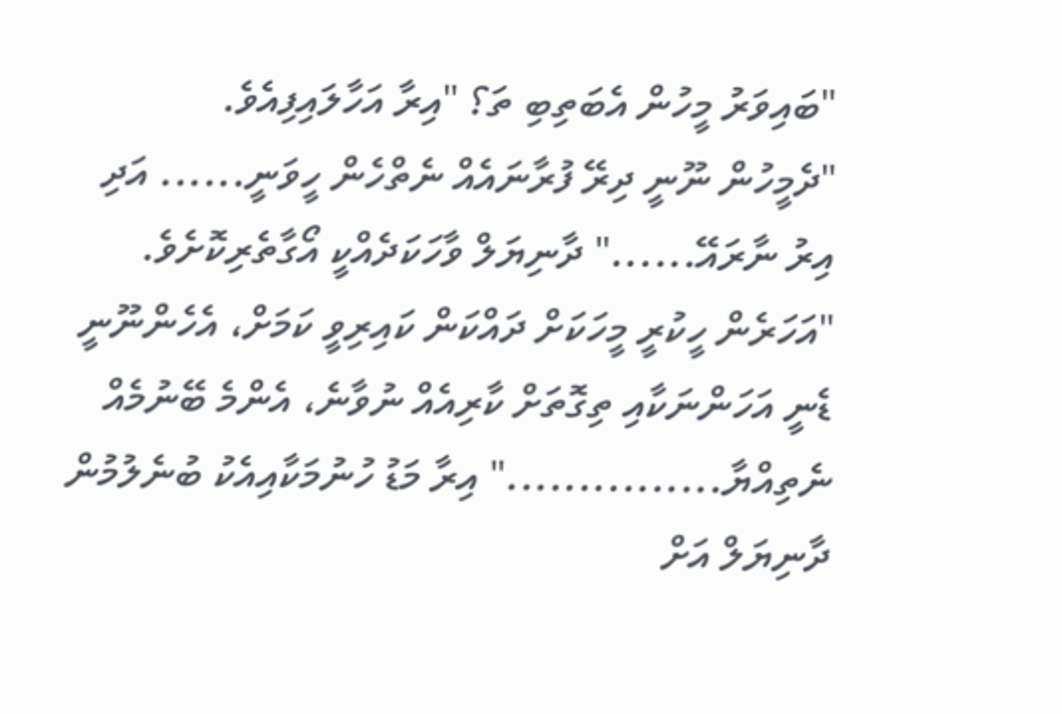"ބައިވަރު މީހުން އެބަތިބި ތަ؟ "އިރާ އަހާލައިފިއެވެ.
"ދެމީހުން ނޫނީ ދިރޭ ފުރާނައެއް ނެތްހެން ހީވަނީ...... އަދި އިރު ނާރައޭ......" ދާނިޔަލް ވާހަކަދެއްކީ އޯގާތެރިކޮށެވެ.
"އަހަރެން ހީކުރީ މީހަކަށް ދައްކަން ކައިރިވީ ކަމަށް، އެހެންނޫނީ ޑެނީ އަހަންނަކާއި ތިގޮތަށް ކާރިއެއް ނުވާނެ، އެންމެ ބޭނުމެއް ނެތިއްޔާ..............." އިރާ މަޑު ހުނުމަކާއިއެކު ބުނެލުމުން ދާނިޔަލް އަށް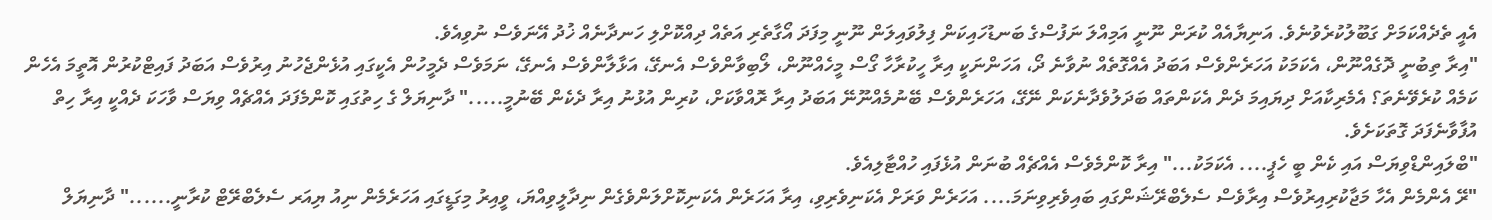އެއީ ތެދެއްކަމަށް ގަބޫލުކުރެވުނެވެ. އަނިޔާއެއް ކުރަން ނޫނީ އަމިއްލަ ނަފުސްގެ ބަނޑުހައިކަން ފިލުވައިލަން ނޫނީ މިފަދަ އޯގާތެރި އަތެއް ދިއްކޮށްލި ހަނދާނެއް ޚުދު އޭނަވެސް ނުވިއެވެ.
"އިރާ ތިބުނީ ދޮގެއްނޫން، އެކަމަކު އަހަރެންވެސް އަބަދު އެއްގޮތެއް ނުވާނެ ދޯ، އަހަންނަކީ އިރާ ހީކުރާހާ ގޯސް މީހެއްނޫން، ލޯބިވާންވެސް އެނގޭ، އަޅާލާންވެސް އެނގޭ، ނަމަވެސް ދެމީހުން އެކީގައި އުޅެންޖެހުނު އިރުވެސް އަބަދު ފައިޓްކުރުން އޮތީމަ އެހެން ކަމެއް ކުރެވޭނެތަ؟ އެމެރިކާއަށް ދިޔައިމަ ދެން އެކަންތައް ބަދަލުވެދާނެކަން ނޭގޭ، އަހަރެންވެސް ބޭނުމެއްނޫނޭ އަބަދު އިރާ ރޮއްވާކަށް، ކުރިން އުޅުނު އިރާ ދެކެން ބޭނުމީ....." ދާނިޔަލް ގެ ހިތުގައި ކޮންމެފަދަ އެއްޗެއް ވިޔަސް ވާހަކަ ދެއްކީ އިރާ ހިތް އުފާވާނެފަދަ ގޮތަކަށެވެ.
"ބްލައިންޑްވިޔަސް އައި ކެން ބީ ހެޕީ.... އެކަމަކު..." އިރާ ކޮންމެވެސް އެއްޗެއް ބުނަން އުޅެފައި ހުއްޓާލިއެވެ.
"ރޭ އެންމެން އެހާ މަޖާކުރިއިރުވެސް އިރާވެސް ސެލެބްރޭޝަންގައި ބައިވެރިވިނަމަ.... އަހަރެން ވަރަށް އެކަނިވެރިވި، އިރާ އަހަރެން އެކަނިކޮށްލަންވެގެން ނިދާލީވިއްޔަ، ވީއިރު މިގަޑީގައި އަހަރެމެން ނިއު ޔިއަރ ސެލެބްރޭޓް ކުރާނީ......" ދާނިޔަލް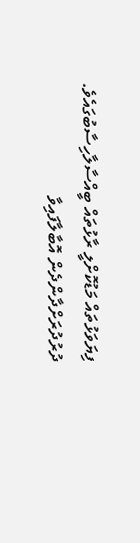ފިޔަވަޅުތައް މަޑުކޮށްލީ ރާޅުތައް ބީއްސާލާހިސާބުގައެވެ. ދުރުދުރަށްދާންދެން އޮބާލާފައިވާ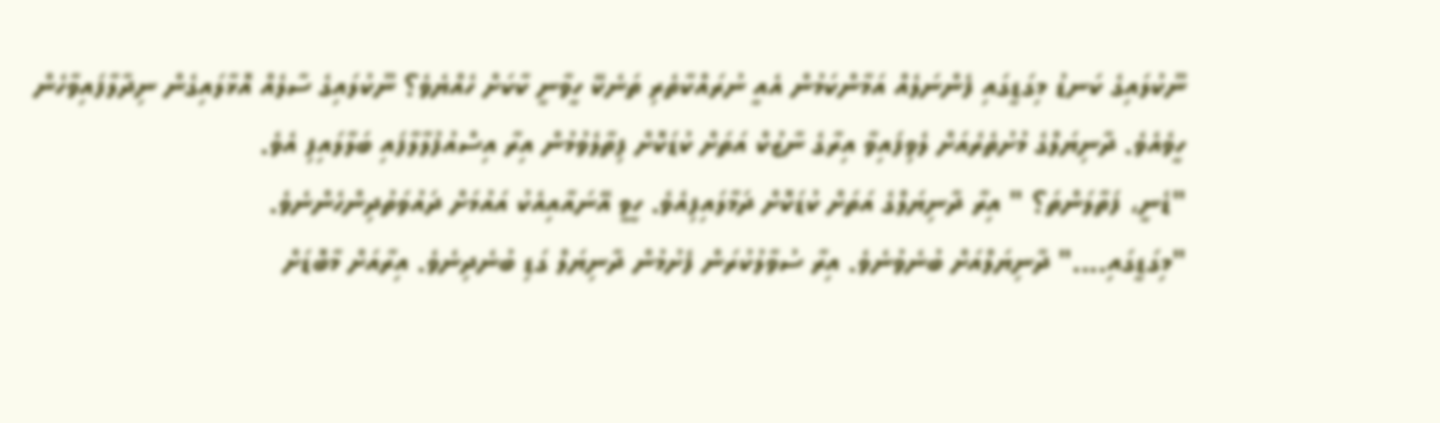ނޫކުލައިގެ ކަނޑު މިގަޑީގައި ފެންނަލެއް އަމާންކަމުން އެއީ ނުރައްކާތެރި ތަނެކޭ ހީވާނީ ކާކަށް ހެއްޔެވެ؟ ނޫކުލައިގެ ސާލެއް އޮޅާލައިގެން ނިދާލާފައިވާހެން ހީވެއެވެ. ދާނިޔަލްގެ މުށުތެރެއަށް ލެވިފައިވާ އިރާގެ ނާޒުކް އަތަށް ކުޑަކޮށް ފިތާލެވުމުން އިރާ އިސްއުފުލާލާފައި ބަލާލައިފި އެވެ.
"ޑެނީ، ފަތާލަންތަ؟ " އިރާ ދާނިޔަލްގެ އަތަށް ކުޑަކޮށް ދަމާލައިފިއެވެ. ހީވީ އޭނައާއިއެކު އައުމަށް ދައުވަތުދިންހެންނެވެ.
"މިގަޑީގައި...." ދާނިޔަލްއަށް ބުނެވުނެވެ. އިރާ ސުވާލުކުރަން ފެށުމުން ދާނިޔަލް ގަޑި ބުނެދިނެވެ. އިރާއަށް މާބޮޑަށް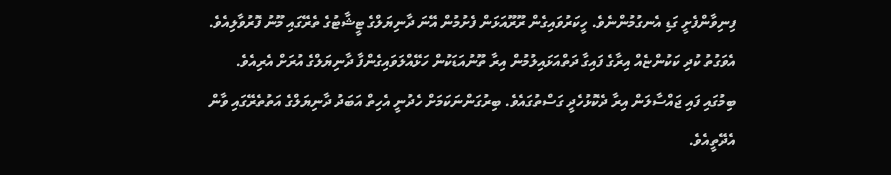ފިނިވާންފެށީ ގަޑި އެނގުމުންނެވެ. ހީކަރުވައިގެން ރޫރޫއަޅަން ފެށުމުން އޭނަ ދާނިޔަލްގެ ޓީޝާޓުގެ ތެރޭގައި މޫނު ފޮރުވާލިއެވެ. އެވަގުތު ކުދި ކަކުންޏެއް އިރާގެ ފައިގާ ދަތްއަޅައިލުމުން އިރާ ތޫނުއަޑަކުން ހަޅޭއްލަވައިގެންފާ ދާނިޔަލްގެ އުރަށް އެރިއެވެ. ބިމުގައި ފައި ޖައްސާލަން އިރާ ދެކޮޅުހެދީ ގަސްތުގައެވެ. ބިރުގަންނަކަމަށް ހެދުނީ އެހިތް އަބަދު ދާނިޔަލްގެ އަތުތެރޭގައި ވާން އެދޭތީއެވެ.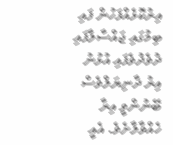އިރުކޮޅެއްފަހުން ފައި ބިމުގައި ޖައްސާލާފައި ދުވެދުވެފައި އުޅުނު އިރު ދާނިޔަލްވެސް ބޭނުންވީ އިރާ ހެއްވާލާށެވެ. އެއީ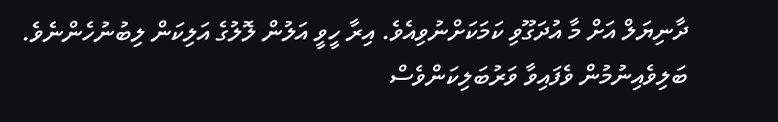ދާނިޔަލް އަށް މާ އުދަގޫވި ކަމަކަށްނުވިއެވެ. އިރާ ހީވީ އަލުން ލޮލުގެ އަލިކަން ލިބުނުހެންނެވެ. ބަލިވެއިނުމުން ވެފައިވާ ވަރުބަލިކަންވެސް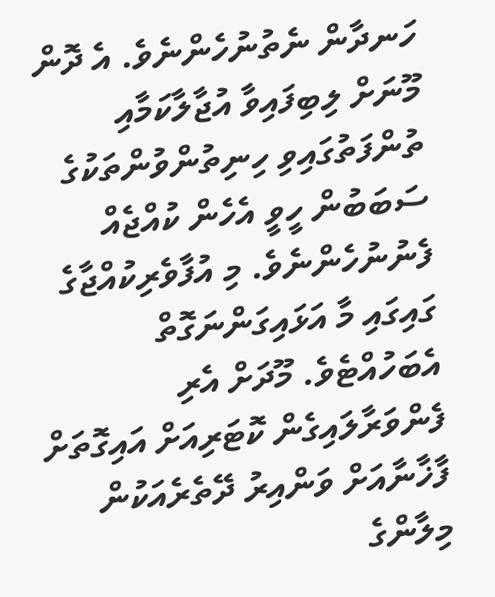ހަނދާން ނެތުނުހެންނެވެ. އެ ދޮން މޫނަށް ލިބިފައިވާ އުޖާލާކަމާއި ތުންފަތުގައިވި ހިނިތުންވުންތަކުގެ ސަބަބުން ހީވީ އެހެން ކުއްޖެއް ފެނުނުހެންނެވެ. މި އުފާވެރިކުއްޖާގެ ގައިގައި މާ އަޅައިގަންނަގޮތް އެބަހުއްޓެވެ. މޫދަށް އެރި ފެންވަރާލައިގެން ކޮޓަރިއަށް އައިގޮތަށް ފާޚާނާއަށް ވަންއިރު ދޭތެރެއަކުން މިލާންގެ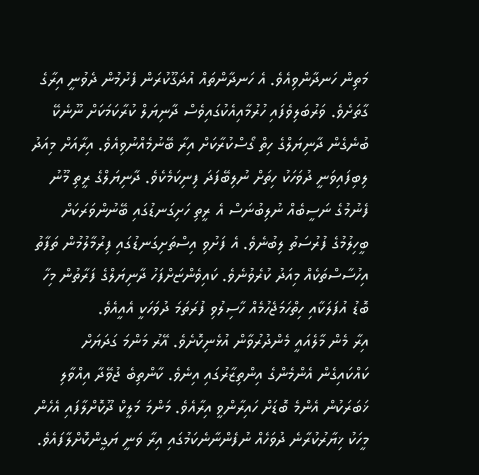މަތިން ހަނދާންވިއެވެ. އެ ހަނދާންތައް އުދަގޫކުރަން ފެށުމުން ދެވުނީ އިރާގެ ގާތަށެވެ. ވަރުބަލިވެފައި ހުރުމާއިއެކުގައިވެސް ދާނިޔަލް ކުރާކަމަކަށް ނޫނެކޭ ބުނެގެން ދާނިޔަލްގެ ހިތް ގޯސްކުރާކަށް އިރާ ބޭނުމެއްނުވިއެވެ. އިރާއަށް މިއަދު ލިބިފައިވަނީ ދުވަހަކު ހިތަށް ނުލިބޭފަދަ ފިނިކަމެކެވެ. ދާނިޔަލްގެ ރީތި މޫނު ފެނުމުގެ ނަސީބެއް ނުލިބުނަސް އެ ރީތި ހަށިގަނޑުގައި ބޭނުންވަރަކަށް ބީހިލުމުގެ ފުރުސަތު ލިބުނެވެ. އެ ފަށުވި އިސްތަށިގަނޑުގައި ފިރުމާލުމުން ތަފާތު އިހުސާސްތަކެއް މިއަދު ކުރެވުނެވެ. ކައިވެންޏަށްފަހު ދާނިޔަލްގެ ފަރާތުން މިހާ ބޮޑު އުފަލަކާއި ހިތްހަމަޖެހުމެއް ހާސިލުވި ފުރަތަމަ ދުވަހަކީ އެއީއެވެ.
އިރާ މެން މާލެއައީ މެންދުރުވާން އުޅެނިކޮށެވެ. އޭރު މަންމަ ގަދަޔަށް ކައްކައިގެން އެންމެންގެ އިންތިޒާރުގައި އިނެވެ. ކާންތިބެ ޖުވޭދާ އިއްވާލި ޚަބަރަކުން އެންމެ ބޮޑަށް ހައިރާންވީ އިރާއެވެ. މަންމަ މަލީކް ދޫކޮށްލާފައި އެހެން މީހަކު ޚިޔާރުކުރާނެ ދުވަހެއް ނުފެންނާނެކަމުގައި އިރާ ވަނީ ޔަގީންކޮށްލާފައެވެ.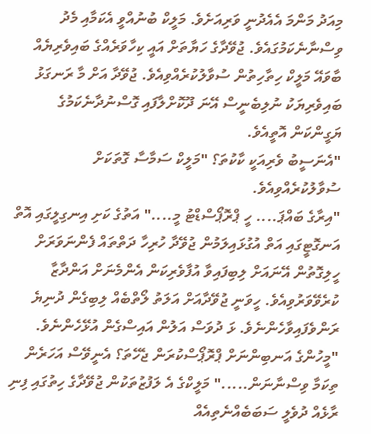މިއަދު މަންމަ އެއެދުނީ ވަރިއަށެވެ. މަލީކް ބުނުއްވީ އެކަމާއި މެދު ވިސްނާނެކަމުގައެވެ. ޖުވޭދާގެ ހަޔާތަށް އައީ ކިހާވަރެއްގެ ބައިވެރިޔެއް ބާވައޭ މަލީކް ހިތާހިތުން ސުވާލުކުރެއްވިއެވެ. ޖުވޭދާ އަށް މާ ރަނގަޅު ބައިވެރިޔަކު ނުލިބެނީސް އޭނަ ދޫކޮށްލާފައި ގޮސްނުދާނެކަމުގެ ޔަގީންކަން އޮތީއެވެ.
"އެނަސީބު ވެރިއަކީ ކާކުތަ؟ "މަލީކް ސަމާސާ ގޮތަކަށް ސުވާލުކުރެއްވިއެވެ.
"އިރާގެ ބައްޕަ.... ހީ ޕްރޮޕޯސްޑްޓު މީ...." އަތުގެ ކަށި އިނގިލީގައި އޮތް އަނގޮޓީގައި އަތް އުގުޅައިލަމުން ޖުވޭދާ ހުރިހާ ދަތްތައް ފެންނަވަރަށް ހީލިގޮތުން އޭނައަށް ލިބިފައިވާ އުފާވެރިކަން އެންމެނަށް އަންދާޒާ ކުރެވޭވަރުވިއެވެ. ހީވަނީ ޖުވޭދާއަށް އަލަތު ލޯތްބެއް ލިބިގެން ދުނިޔެ ރަންވެފައިވާހެންނެވެ. ޅަ ދުވަސް އަލުން އައިސްގެން އުޅޭހެންނެވެ.
"މީހުންގެ އަނބިންނަށް ޕްރޮޕޯސްކުރަން ޖެހޭތަ؟ އެނީވޭސް އަހަރެން ތިކަމާ ވިސްނާނަން....." މަލީކްގެ އެ ލަފުޒުތަކުން ޖުވޭދާގެ ހިތުގައި ފިނި ރާޅެއް ދުވެލީ ސަބަބެއްނެތިއެއް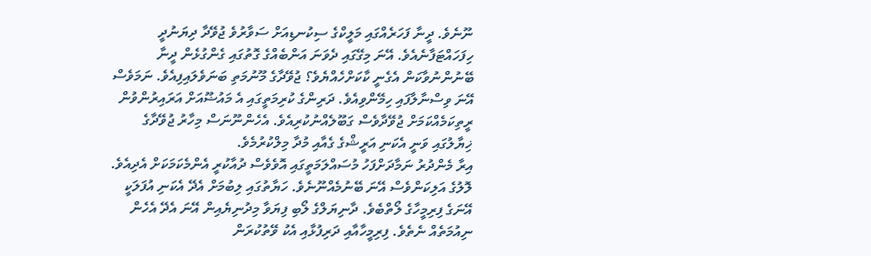ނޫނެވެ. ދީނާ ފަހަރެއްގައި މަލީކްގެ ސިކުނޑިއަށް ސަވާރުވެ ޖުވޭދާ ދިޔަނުދީ ހިފަހައްޓަފާނެއެވެ. އޭނަ މިގޭގައި ދެވަނަ އަންބެއްގެ ގޮތުގައި ގެންގުޅެން ދީނާ ބޭނުންނުވާކަން އެގެނީ ކާކަށްހެއްޔެވެ؟ ޖުވޭދާގެ މޫނުމަތި ބަނަވެލައިފިއެވެ. ނަމަވެސް އޭނަ ވިސްނާލާފައި ހިމޭންވިއެވެ. ދަރިންގެ ކުރިމަތީގައި އެ މައުޟޫއަށް އަރައިރުންވުން ރީތިކަމެއްކަމަށް ޖުވޭދާވެސް ގަބޫލެއްނުކުރިއެވެ. އެހެންނޫނަސް މިހާރު ޖުވޭދާގެ ޚިޔާލުގައި ވަނީ އެކަނި އަރީޝްގެ ގެއާއި މުދާ މިލްކުރުމެވެ.
އިރާ މެންދުރު ނަމާދަށްފަހު މުސައްލަމަތީގައި އޮވެވެސް ދުއާކުރީ އެންމެކަމަކަށް އެދިއެވެ. ލޮލުގެ އަލިކަންވެސް އޭނަ ބޭނުމެއްނޫނެވެ. ހަޔާތުގައި ލިބުމަށް އެދޭ އެކަނި އުފަލަކީ އޭނަގެ ފިރިމީހާގެ ލޯތްބެވެ. ދާނިޔަލްގެ ލޯބި ފިޔަވާ މިދުނިޔެއިން އޭނަ އެދޭ އެހެން ނިއުމަތެއް ނެތެވެ. ފިރިމީހާއާއި ދަރިފުޅާއި އެކު ވޭތުކުރަން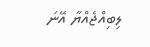ލިބިއްޖެއްޔާ އޭނަ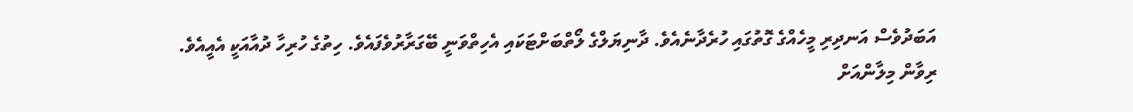އަބަދުވެސް އަނދިރި މީހެއްގެ ގޮތުގައި ހުރެދާނެއެވެ. ދާނިޔަލްގެ ލޯތްބަށްޓަކައި އެހިތްވަނީ ބޭގަރާރުވެފައެވެ. ހިތުގެ ހުރިހާ ދުއާއަކީ އެއީއެވެ.
ރިވާން މިލާންއަށް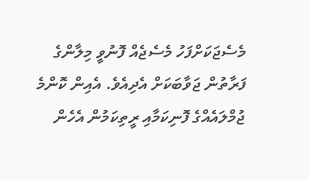މެސެޖަކަށްފަހު މެސެޖެއް ފޮނުވީ މިލާންގެ ފަރާތުން ޖަވާބަކަށް އެދިއެވެ. އެއިން ކޮންމެ ޖުމްލައެއްގެ ފޮނިކަމާއި ރީތިކަމުން އެހެން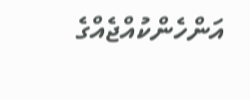އަންހެންކުއްޖެއްގެ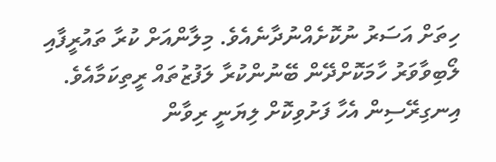ހިތަށް އަސަރު ނުކޮށެއްނުދާނެއެވެ. މިލާންއަށް ކުރާ ތައުރީފާއި ލޯބިވާވަރު ހާމަކޮށްދޭން ބޭނުންކުރާ ލަފުޒުތައް ރީތިކަމާއެވެ. އިނގިރޭސިން އެހާ ފަށުވިކޮށް ލިޔަނީ ރިވާން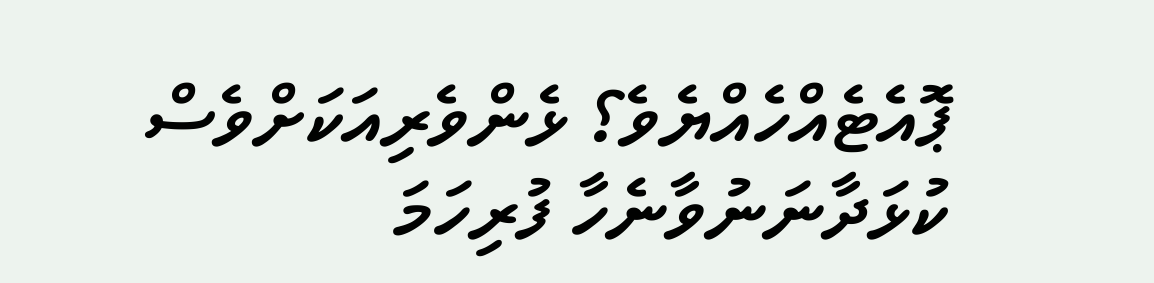ޕޮއެޓެއްހެއްޔެވެ؟ ޅެންވެރިއަކަށްވެސް ކުޅަދާނަނުވާނެހާ ފުރިހަމަ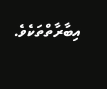އިބާރާތްތަކެވެ.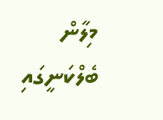މިލާން ބެލްކަނީގައި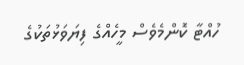ހުއްޓާ ކޮންމެވެސް މީހެއްގެ ފިޔަވަޅުތަކުގެ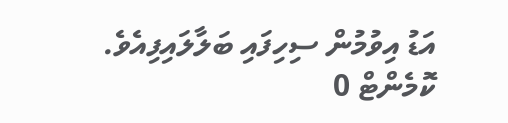އަޑު އިވުމުން ސިހިފައި ބަލާލައިފިއެވެ.
ކޮމެންޓް 0